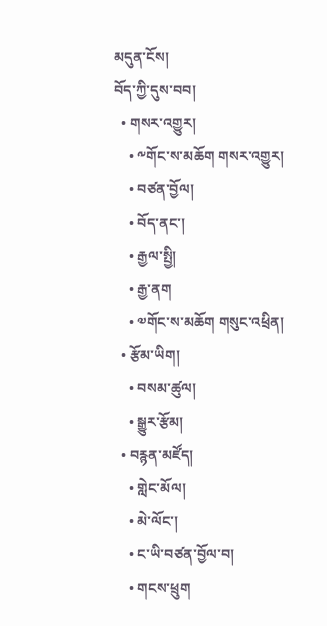མདུན་ངོས།
བོད་ཀྱི་དུས་བབ།
  • གསར་འགྱུར།
    • ༸གོང་ས་མཆོག གསར་འགྱུར།
    • བཙན་བྱོལ།
    • བོད་ནང་།
    • རྒྱལ་སྤྱི།
    • རྒྱ་ནག
    • ༧གོང་ས་མཆོག གསུང་འཕྲིན།
  • རྩོམ་ཡིག།
    • བསམ་ཚུལ།
    • སྒྱུར་རྩོམ།
  • བརྙན་མཛོད།
    • གླེང་མོལ།
    • མེ་ལོང་།
    • ང་ཡི་བཙན་བྱོལ་བ།
    • གངས་ཕྲུག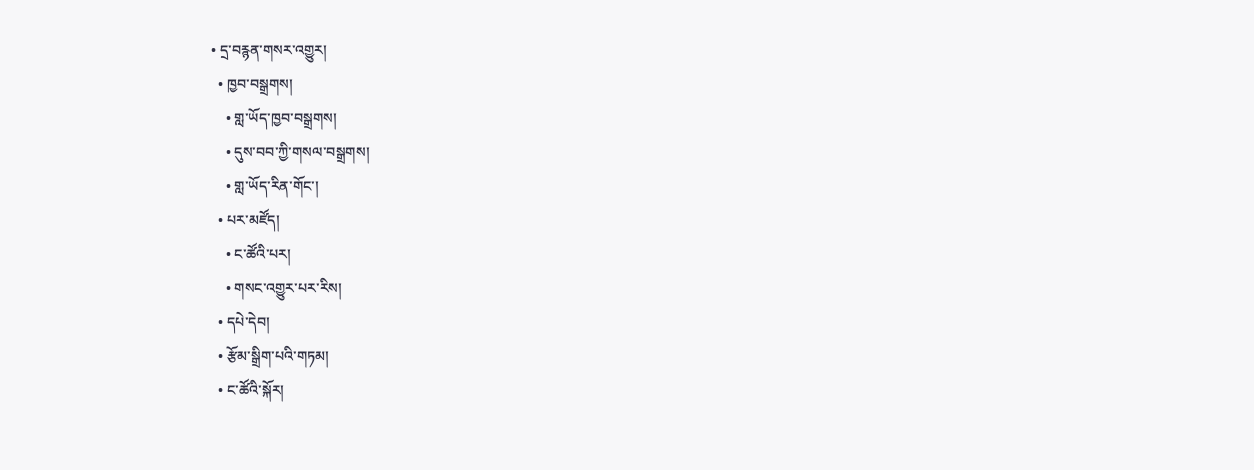• དྲ་བརྙན་གསར་འགྱུར།
  • ཁྱབ་བསྒྲགས།
    • གླ་ཡོད་ཁྱབ་བསྒྲགས།
    • དུས་བབ་ཀྱི་གསལ་བསྒྲགས།
    • གླ་ཡོད་རིན་གོང་།
  • པར་མཛོད།
    • ང་ཚོའི་པར།
    • གསང་འགྱུར་པར་རིས།
  • དཔེ་དེབ།
  • རྩོམ་སྒྲིག་པའི་གཏམ།
  • ང་ཚོའི་སྐོར།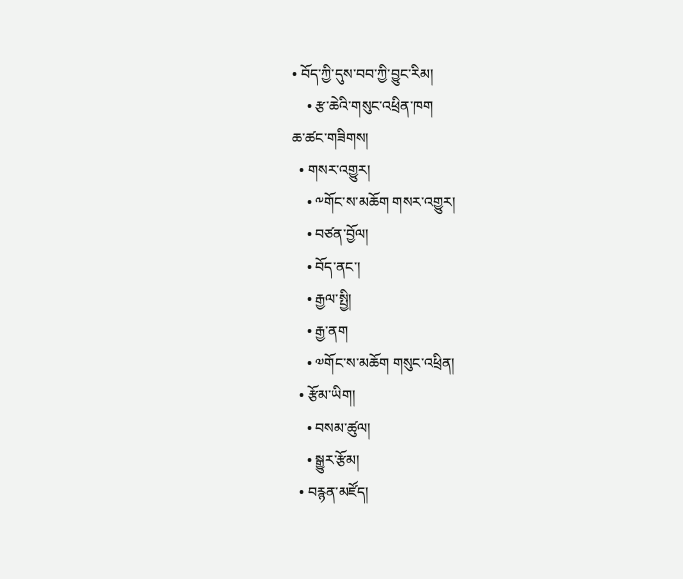• བོད་ཀྱི་དུས་བབ་ཀྱི་བྱུང་རིམ།
    • རྩ་ཆེའི་གསུང་འཕྲིན་ཁག
ཆ་ཚང་གཟིགས།
  • གསར་འགྱུར།
    • ༸གོང་ས་མཆོག གསར་འགྱུར།
    • བཙན་བྱོལ།
    • བོད་ནང་།
    • རྒྱལ་སྤྱི།
    • རྒྱ་ནག
    • ༧གོང་ས་མཆོག གསུང་འཕྲིན།
  • རྩོམ་ཡིག།
    • བསམ་ཚུལ།
    • སྒྱུར་རྩོམ།
  • བརྙན་མཛོད།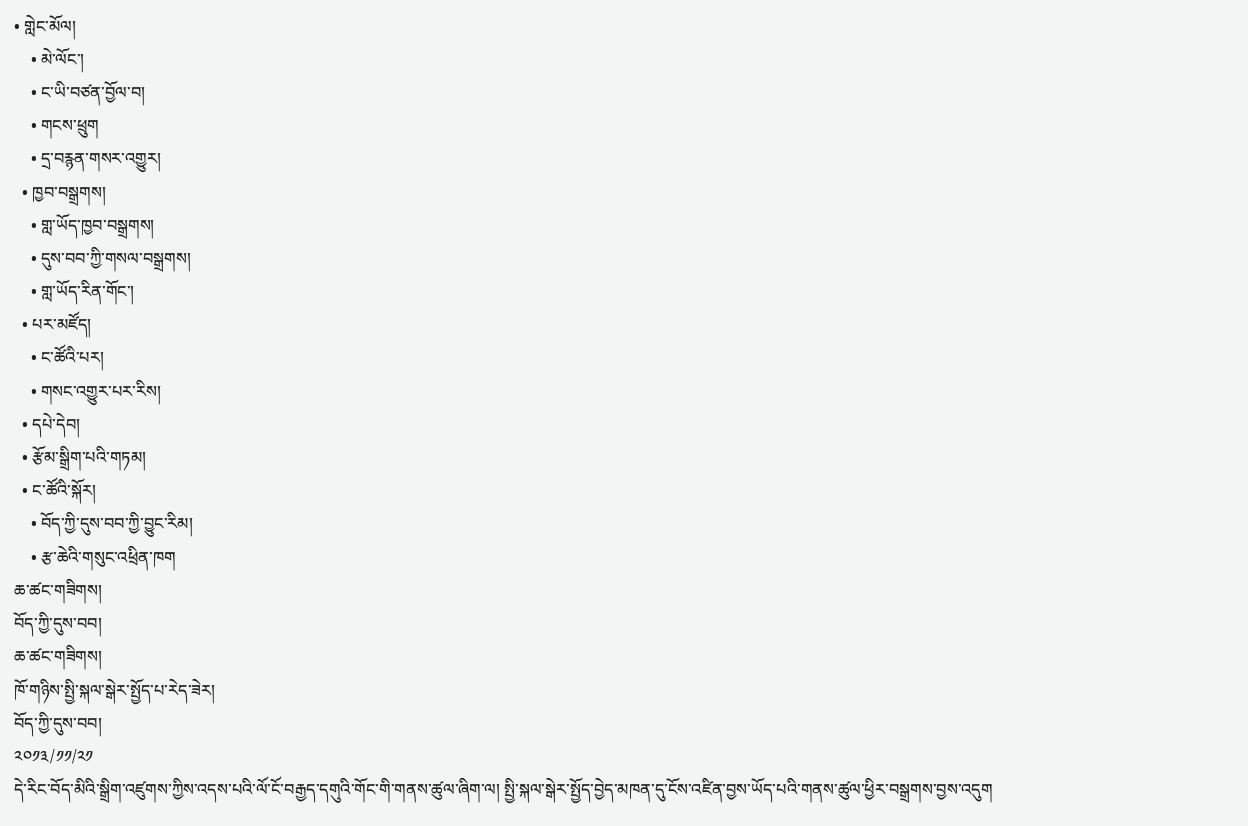• གླེང་མོལ།
    • མེ་ལོང་།
    • ང་ཡི་བཙན་བྱོལ་བ།
    • གངས་ཕྲུག
    • དྲ་བརྙན་གསར་འགྱུར།
  • ཁྱབ་བསྒྲགས།
    • གླ་ཡོད་ཁྱབ་བསྒྲགས།
    • དུས་བབ་ཀྱི་གསལ་བསྒྲགས།
    • གླ་ཡོད་རིན་གོང་།
  • པར་མཛོད།
    • ང་ཚོའི་པར།
    • གསང་འགྱུར་པར་རིས།
  • དཔེ་དེབ།
  • རྩོམ་སྒྲིག་པའི་གཏམ།
  • ང་ཚོའི་སྐོར།
    • བོད་ཀྱི་དུས་བབ་ཀྱི་བྱུང་རིམ།
    • རྩ་ཆེའི་གསུང་འཕྲིན་ཁག
ཆ་ཚང་གཟིགས།
བོད་ཀྱི་དུས་བབ།
ཆ་ཚང་གཟིགས།
ཁོ་གཉིས་སྤྱི་སྐལ་སྒེར་སྤྱོད་པ་རེད་ཟེར།
བོད་ཀྱི་དུས་བབ།
༢༠༡༣/༡༡/༢༡
དེ་རིང་བོད་མིའི་སྒྲིག་འཛུགས་ཀྱིས་འདས་པའི་ལོ་ངོ་བརྒྱད་དགུའི་གོང་གི་གནས་ཚུལ་ཞིག་ལ། སྤྱི་སྐལ་སྒེར་སྤྱོད་བྱེད་མཁན་དུ་ངོས་འཛིན་བྱས་ཡོད་པའི་གནས་ཚུལ་ཕྱིར་བསྒྲགས་བྱས་འདུག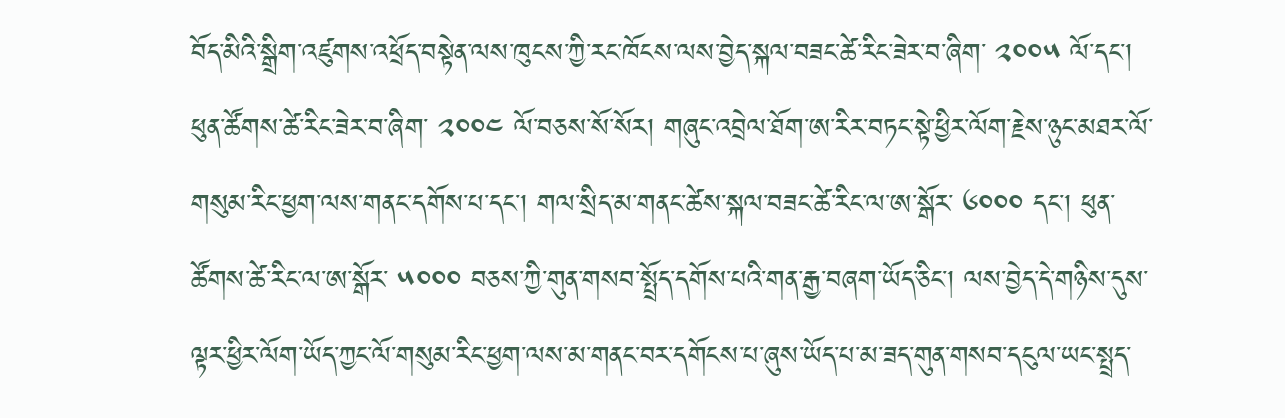བོད་མིའི་སྒྲིག་འཛུགས་འཕྲོད་བསྟེན་ལས་ཁུངས་ཀྱི་རང་ཁོངས་ལས་བྱེད་སྐལ་བཟང་ཚེ་རིང་ཟེར་བ་ཞིག་ ༢༠༠༥ ལོ་དང་། ཕུན་ཚོགས་ཚེ་རིང་ཟེར་བ་ཞིག་ ༢༠༠༤ ལོ་བཅས་སོ་སོར། གཞུང་འབྲེལ་ཐོག་ཨ་རིར་བཏང་སྟེ་ཕྱིར་ལོག་རྗེས་ཉུང་མཐར་ལོ་གསུམ་རིང་ཕྱག་ལས་གནང་དགོས་པ་དང་། གལ་སྲིད་མ་གནང་ཚེས་སྐལ་བཟང་ཚེ་རིང་ལ་ཨ་སྒོར་ ༦༠༠༠ དང་། ཕུན་ཚོགས་ཚེ་རིང་ལ་ཨ་སྒོར་ ༥༠༠༠ བཅས་ཀྱི་གུན་གསབ་སྤྲོད་དགོས་པའི་གན་རྒྱ་བཞག་ཡོད་ཅིང་། ལས་བྱེད་དེ་གཉིས་དུས་ལྟར་ཕྱིར་ལོག་ཡོད་ཀྱང་ལོ་གསུམ་རིང་ཕྱག་ལས་མ་གནང་བར་དགོངས་པ་ཞུས་ཡོད་པ་མ་ཟད་གུན་གསབ་དངུལ་ཡང་སྤྲད་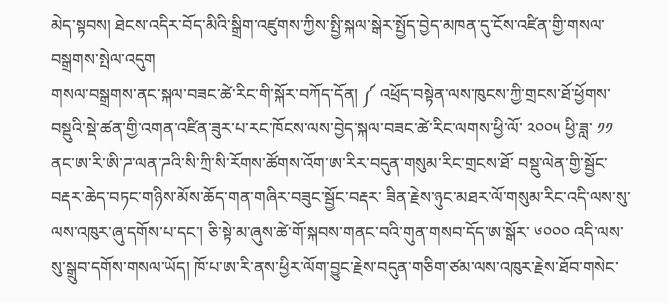མེད་སྟབས། ཐེངས་འདིར་བོད་མིའི་སྒྲིག་འཛུགས་ཀྱིས་སྤྱི་སྐལ་སྒེར་སྤྱོད་བྱེད་མཁན་དུ་ངོས་འཛིན་གྱི་གསལ་བསྒྲགས་སྤེལ་འདུག
གསལ་བསྒྲགས་ནང་སྐལ་བཟང་ཚེ་རིང་གི་སྐོར་བཀོད་དོན། ༼ འཕྲོད་བསྟེན་ལས་ཁུངས་ཀྱི་གྲངས་ཐོ་ཕྱོགས་བསྡུའི་སྡེ་ཚན་གྱི་འགན་འཛིན་ཟུར་པ་རང་ཁོངས་ལས་བྱེད་སྐལ་བཟང་ཚེ་རིང་ལགས་ཕྱི་ལོ་ ༢༠༠༥ ཕྱི་ཟླ་ ༡༡ ནང་ཨ་རི་ཨི་ཌ་ལན་ཌའི་སི་ཀྲི་སི་རོགས་ཚོགས་འོག་ཨ་རིར་བདུན་གསུམ་རིང་གྲངས་ཐོ་ བསྡུ་ལེན་གྱི་སྦྱོང་བརྡར་ཆེད་བཏང་གཉིས་མོས་ཆོད་གན་གཞིར་བཟུང་སྦྱོང་བརྡར་ ཟིན་རྗེས་ཉུང་མཐར་ལོ་གསུམ་རིང་འདི་ལས་སུ་ལས་འཁུར་ཞུ་དགོས་པ་དང་། ཅི་སྟེ་མ་ཞུས་ཚེ་གོ་སྐབས་གནང་བའི་གུན་གསབ་དོད་ཨ་སྒོར་ ༦༠༠༠ འདི་ལས་སུ་སྒྲུབ་དགོས་གསལ་ཡོད། ཁོ་པ་ཨ་རི་ནས་ཕྱིར་ལོག་བྱུང་རྗེས་བདུན་གཅིག་ཙམ་ལས་འཁུར་རྗེས་ཐོབ་གསེང་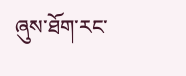ཞུས་ཐོག་རང་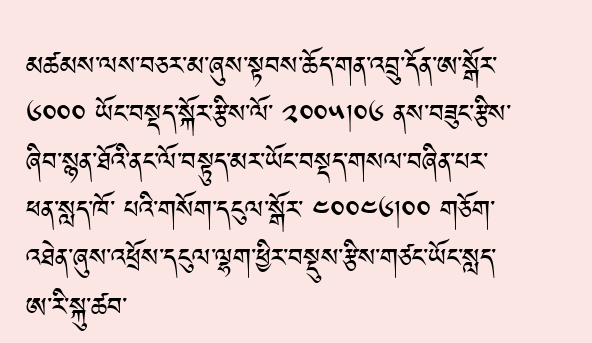མཚམས་ལས་བཅར་མ་ཞུས་སྟབས་ཆོད་གན་འབྲུ་དོན་ཨ་སྒོར་ ༦༠༠༠ ཡོང་བསྡད་སྐོར་རྩིས་ལོ་ ༢༠༠༥།༠༦ ནས་བཟུང་རྩིས་ཞིབ་སྙན་ཐོའི་ནང་ལོ་བསྟུད་མར་ཡོང་བསྡད་གསལ་བཞིན་པར་ཕན་སླད་ཁོ་ པའི་གསོག་དངུལ་སྒོར་ ༤༠༠༤༦།༠༠ གཅོག་འཐེན་ཞུས་འཕྲོས་དངུལ་ལྷག་ཕྱིར་བསྡུས་རྩིས་གཙང་ཡོང་སླད་ཨ་རི་སྐུ་ཚབ་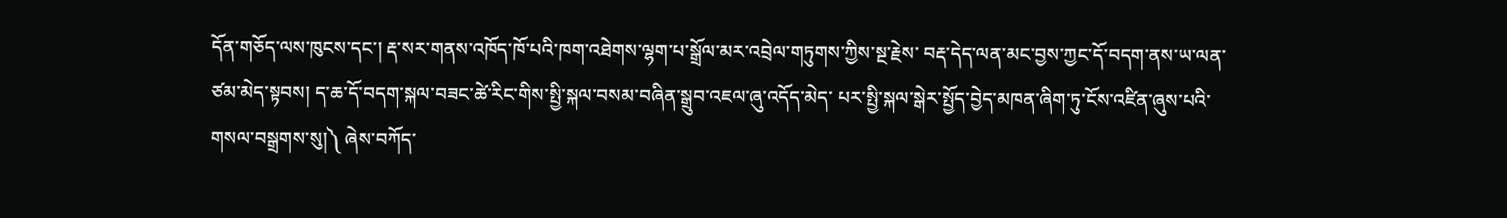དོན་གཅོད་ལས་ཁུངས་དང་། རྡ་སར་གནས་འཁོད་ཁོ་པའི་ཁག་འཐེགས་ལྷག་པ་སྒྲོལ་མར་འབྲེལ་གཏུགས་ཀྱིས་སྔ་རྗེས་ བརྡ་དེད་ལན་མང་བྱས་ཀྱང་དོ་བདག་ནས་ཡ་ལན་ཙམ་མེད་སྟབས། ད་ཆ་དོ་བདག་སྐལ་བཟང་ཚེ་རིང་གིས་སྤྱི་སྐལ་བསམ་བཞིན་སྒྲུབ་འཇལ་ཞུ་འདོད་མེད་ པར་སྤྱི་སྐལ་སྒེར་སྤྱོད་བྱེད་མཁན་ཞིག་ཏུ་ངོས་འཛིན་ཞུས་པའི་གསལ་བསྒྲགས་སུ།༽ ཞེས་བཀོད་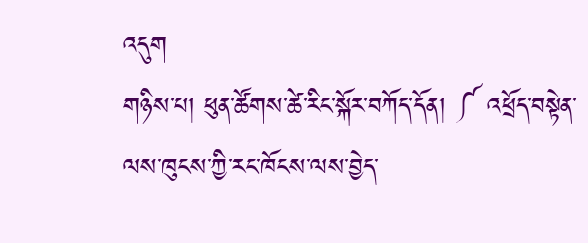འདུག
གཉིས་པ། ཕུན་ཚོགས་ཚེ་རིང་སྐོར་བཀོད་དོན། ༼ འཕྲོད་བསྟེན་ལས་ཁུངས་ཀྱི་རང་ཁོངས་ལས་བྱེད་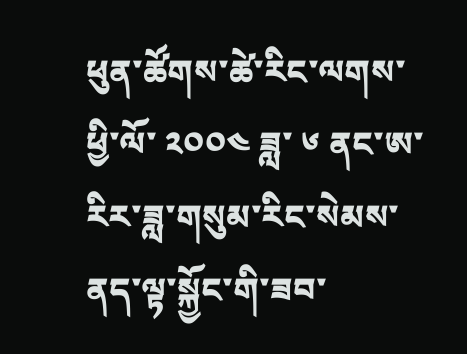ཕུན་ཚོགས་ཚེ་རིང་ལགས་ཕྱི་ལོ་ ༢༠༠༤ ཟླ་ ༦ ནང་ཨ་རིར་ཟླ་གསུམ་རིང་སེམས་ནད་ལྟ་སྐྱོང་གི་ཟབ་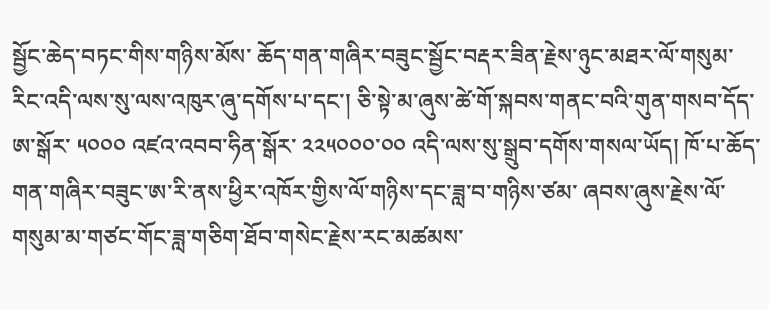སྦྱོང་ཆེད་བཏང་གིས་གཉིས་མོས་ ཆོད་གན་གཞིར་བཟུང་སྦྱོང་བརྡར་ཟིན་རྗེས་ཉུང་མཐར་ལོ་གསུམ་རིང་འདི་ལས་སུ་ལས་འཁུར་ཞུ་དགོས་པ་དང་། ཅི་སྟེ་མ་ཞུས་ཚེ་གོ་སྐབས་གནང་བའི་གུན་གསབ་དོད་ཨ་སྒོར་ ༥༠༠༠ འཛའ་འབབ་ཧིན་སྒོར་ ༢༢༥༠༠༠་༠༠ འདི་ལས་སུ་སྒྲུབ་དགོས་གསལ་ཡོད། ཁོ་པ་ཆོད་གན་གཞིར་བཟུང་ཨ་རི་ནས་ཕྱིར་འཁོར་གྱིས་ལོ་གཉིས་དང་ཟླ་བ་གཉིས་ཙམ་ ཞབས་ཞུས་རྗེས་ལོ་གསུམ་མ་གཙང་གོང་ཟླ་གཅིག་ཐོབ་གསེང་རྗེས་རང་མཚམས་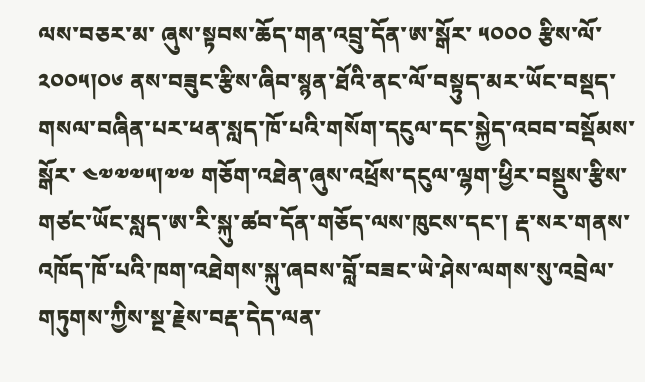ལས་བཅར་མ་ ཞུས་སྟབས་ཆོད་གན་འབྲུ་དོན་ཨ་སྒོར་ ༥༠༠༠ རྩིས་ལོ་ ༢༠༠༥།༠༦ ནས་བཟུང་རྩིས་ཞིབ་སྙན་ཐོའི་ནང་ལོ་བསྟུད་མར་ཡོང་བསྡད་གསལ་བཞིན་པར་ཕན་སླད་ཁོ་པའི་གསོག་དངུལ་དང་སྐྱེད་འབབ་བསྡོམས་སྒོར་ ༤༧༧༧༥།༧༧ གཅོག་འཐེན་ཞུས་འཕྲོས་དངུལ་ལྷག་ཕྱིར་བསྡུས་རྩིས་གཙང་ཡོང་སླད་ཨ་རི་སྐུ་ཚབ་དོན་གཅོད་ལས་ཁུངས་དང་། རྡ་སར་གནས་འཁོད་ཁོ་པའི་ཁག་འཐེགས་སྐུ་ཞབས་བློ་བཟང་ཡེ་ཤེས་ལགས་སུ་འབྲེལ་གཏུགས་ཀྱིས་སྔ་རྗེས་བརྡ་དེད་ལན་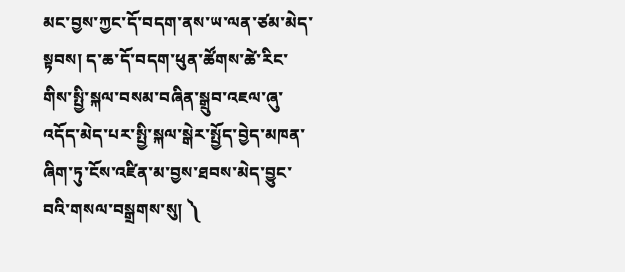མང་བྱས་ཀྱང་དོ་བདག་ནས་ཡ་ལན་ཙམ་མེད་སྟབས། ད་ཆ་དོ་བདག་ཕུན་ཚོགས་ཚེ་རིང་གིས་སྤྱི་སྐལ་བསམ་བཞིན་སྒྲུབ་འཇལ་ཞུ་འདོད་མེད་པར་སྤྱི་སྐལ་སྒེར་སྤྱོད་བྱེད་མཁན་ཞིག་ཏུ་ངོས་འཛིན་མ་བྱས་ཐབས་མེད་བྱུང་བའི་གསལ་བསྒྲགས་སུ། ༽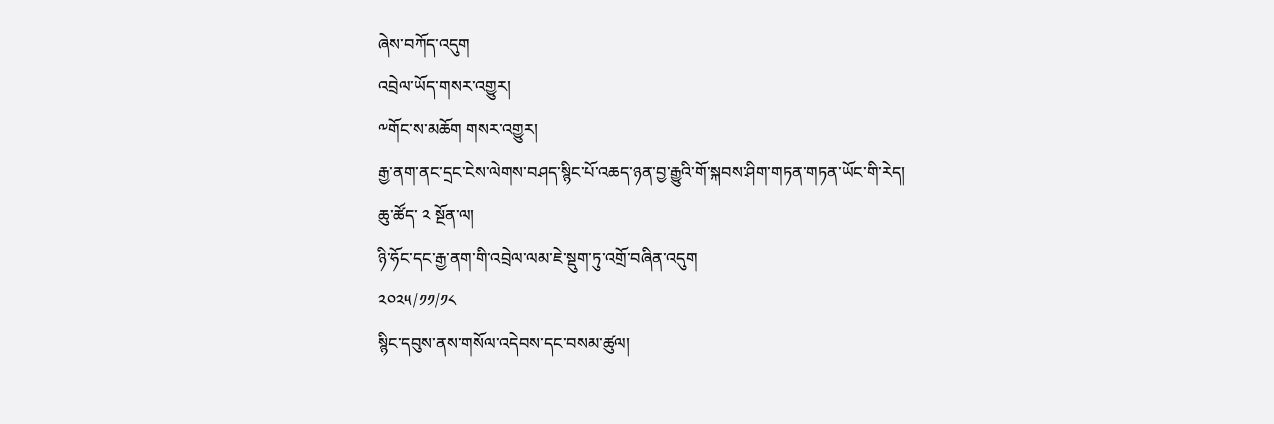ཞེས་བཀོད་འདུག
འབྲེལ་ཡོད་གསར་འགྱུར།
༸གོང་ས་མཆོག གསར་འགྱུར།
རྒྱ་ནག་ནང་དྲང་ངེས་ལེགས་བཤད་སྙིང་པོ་འཆད་ཉན་བྱ་རྒྱུའི་གོ་སྐབས་ཤིག་གཏན་གཏན་ཡོང་གི་རེད།
ཆུ་ཚོད་ ༢ སྔོན་ལ།
ཉི་ཧོང་དང་རྒྱ་ནག་གི་འབྲེལ་ལམ་ཇེ་སྡུག་ཏུ་འགྲོ་བཞིན་འདུག
༢༠༢༥/༡༡/༡༨
སྙིང་དབུས་ནས་གསོལ་འདེབས་དང་བསམ་ཚུལ།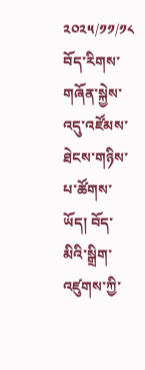༢༠༢༥/༡༡/༡༨
བོད་རིགས་གཞོན་སྐྱེས་འདུ་འཛོམས་ཐེངས་གཉིས་པ་ཚོགས་ཡོད། བོད་མིའི་སྒྲིག་འཛུགས་ཀྱི་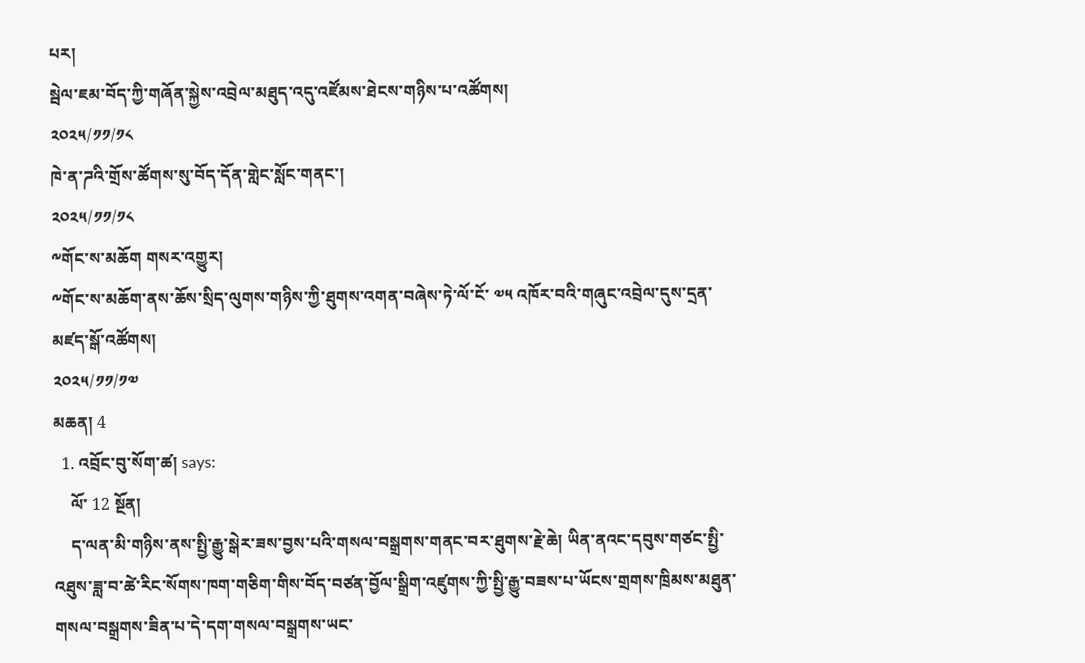པར།
སྦེལ་ཇམ་བོད་ཀྱི་གཞོན་སྐྱེས་འབྲེལ་མཐུད་འདུ་འཛོམས་ཐེངས་གཉིས་པ་འཚོགས།
༢༠༢༥/༡༡/༡༨
ཁེ་ན་ཌའི་གྲོས་ཚོགས་སུ་བོད་དོན་གླེང་སློང་གནང་།
༢༠༢༥/༡༡/༡༨
༸གོང་ས་མཆོག གསར་འགྱུར།
༸གོང་ས་མཆོག་ནས་ཆོས་སྲིད་ལུགས་གཉིས་ཀྱི་ཐུགས་འགན་བཞེས་ཏེ་ལོ་ངོ་ ༧༥ འཁོར་བའི་གཞུང་འབྲེལ་དུས་དྲན་མཛད་སྒོ་འཚོགས།
༢༠༢༥/༡༡/༡༧
མཆན། 4
  1. འབྲོང་བུ་སོག་ཚ། says:
    ལོ་ 12 སྔོན།
    ད་ལན་མི་གཉིས་ནས་སྤྱི་རྒྱུ་སྒེར་ཟས་བྱས་པའི་གསལ་བསྒྲགས་གནང་བར་ཐུགས་རྗེ་ཆེ། ཡིན་ནའང་དབུས་གཙང་སྤྱི་འཐུས་ཟླ་བ་ཚེ་རིང་སོགས་ཁག་གཅིག་གིས་བོད་བཙན་བྱོལ་སྒྲིག་འཛུགས་ཀྱི་སྤྱི་རྒྱུ་བཟས་པ་ཡོངས་གྲགས་ཁྲིམས་མཐུན་གསལ་བསྒྲགས་ཟིན་པ་དེ་དག་གསལ་བསྒྲགས་ཡང་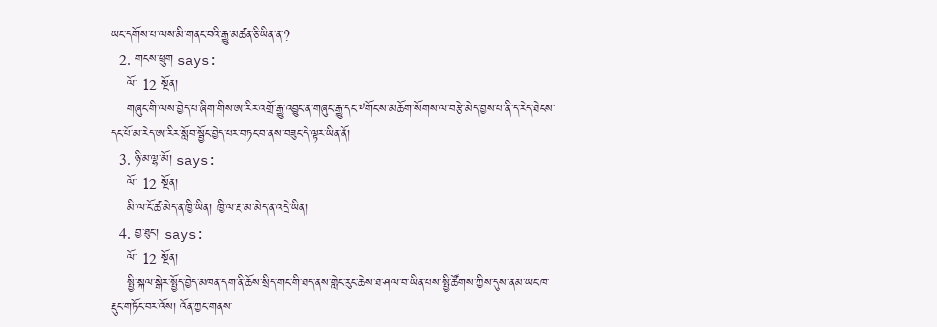ཡང་དགོས་པ་ལས་མི་གནང་བའི་རྒྱུ་མཚན་ཅི་ཡིན་ན་?
  2. གངས་ཕྲུག says:
    ལོ་ 12 སྔོན།
    གཞུང་གི་ལས་བྱེད་པ་ཞིག་གིས་ཨ་རིར་འགྲོ་རྒྱུ་འབྱུང་ན་གཞུང་རྒྱུ་དང་༸གོང་ས་མཆོག་སོགས་ལ་བརྩེ་མེད་བྱས་པ་ནི་ད་རེད་ཐེངས་དང་པོ་མ་རེད་ཨ་རིར་སློབ་སྦྱོང་བྱེད་པར་བཏང་བ་ནས་བཟུང་དེ་ལྟར་ཡིན་ནོ།
  3. ཉི་མ་ལྷ་མོ། says:
    ལོ་ 12 སྔོན།
    མི་ལ་ངོ་ཚ་མེད་ན་ཁྱི་ཡིན། ཁྱི་ལ་རྔ་མ་མེད་ན་འདྲེ་ཡིན།
  4. བྱ་ཐུང་། says:
    ལོ་ 12 སྔོན།
    སྤྱི་སྐལ་སྒེར་སྤྱོད་བྱེད་མཁན་དག་ནི་ཆོས་སྲིད་གང་གི་ཐད་ནས་གླེང་རུང་ཆེས་ཐ་ཤལ་བ་ཡིན་པས་སྤྱི་ཚོགས་ཀྱིས་དུས་ནམ་ཡང་ཁ་རྡུང་གཏོང་བར་འོས། འོན་ཀྱང་གནས་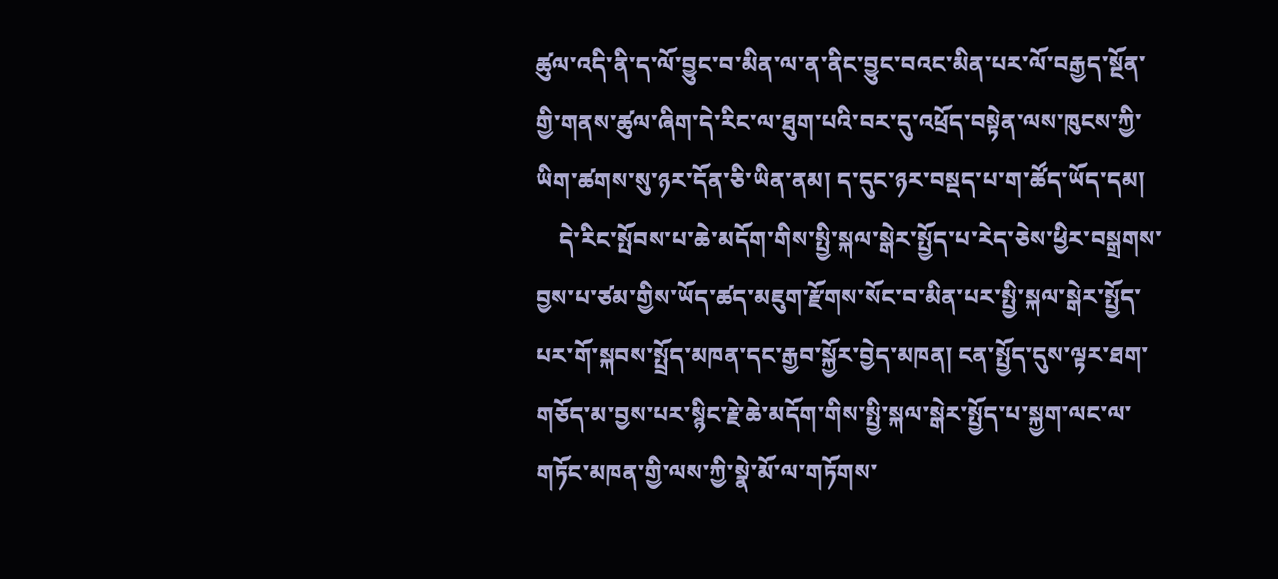ཚུལ་འདི་ནི་ད་ལོ་བྱུང་བ་མིན་ལ་ན་ནིང་བྱུང་བའང་མིན་པར་ལོ་བརྒྱད་སྔོན་གྱི་གནས་ཚུལ་ཞིག་དེ་རིང་ལ་ཐུག་པའི་བར་དུ་འཕྲོད་བསྟེན་ལས་ཁུངས་ཀྱི་ཡིག་ཚགས་སུ་ཉར་དོན་ཅི་ཡིན་ནམ། ད་དུང་ཉར་བསྡད་པ་ག་ཚོད་ཡོད་དམ།
    དེ་རིང་སྤོབས་པ་ཆེ་མདོག་གིས་སྤྱི་སྐལ་སྒེར་སྤྱོད་པ་རེད་ཅེས་ཕྱིར་བསྒྲགས་བྱས་པ་ཙམ་གྱིས་ཡོད་ཚད་མཇུག་རྫོགས་སོང་བ་མིན་པར་སྤྱི་སྐལ་སྒེར་སྤྱོད་པར་གོ་སྐབས་སྤྲོད་མཁན་དང་རྒྱབ་སྐྱོར་བྱེད་མཁན། ངན་སྤྱོད་དུས་ལྟར་ཐག་གཅོད་མ་བྱས་པར་སྙིང་རྗེ་ཆེ་མདོག་གིས་སྤྱི་སྐལ་སྒེར་སྤྱོད་པ་སྐྱག་ལང་ལ་གཏོང་མཁན་གྱི་ལས་ཀྱི་སྣེ་མོ་ལ་གཏོགས་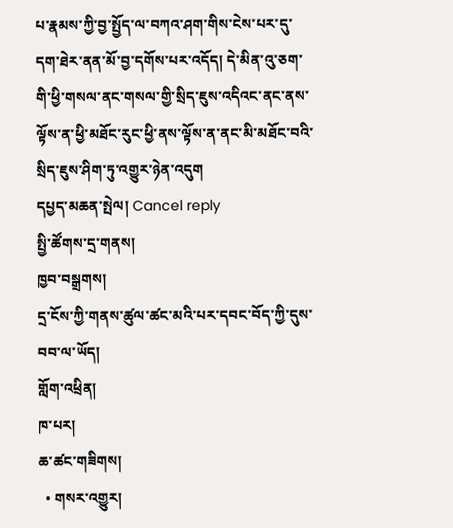པ་རྣམས་ཀྱི་བྱ་སྤྱོད་ལ་བཀའ་ཤག་གིས་ངེས་པར་དུ་དག་ཐེར་ནན་མོ་བྱ་དགོས་པར་འདོད། དེ་མིན་འུ་ཅག་གི་ཕྱི་གསལ་ནང་གསལ་གྱི་སྲིད་ཇུས་འདིའང་ནང་ནས་ལྟོས་ན་ཕྱི་མཐོང་རུང་ཕྱི་ནས་ལྟོས་ན་ནང་མི་མཐོང་བའི་སྲིད་ཇུས་ཤིག་ཏུ་འགྱུར་ཉེན་འདུག
དཔྱད་མཆན་སྤེལ། Cancel reply
སྤྱི་ཚོགས་དྲ་གནས།
ཁྱབ་བསྒྲགས།
དྲ་ངོས་ཀྱི་གནས་ཚུལ་ཚང་མའི་པར་དབང་བོད་ཀྱི་དུས་བབ་ལ་ཡོད།
གློག་འཕྲིན།
ཁ་པར།
ཆ་ཚང་གཟིགས།
  • གསར་འགྱུར།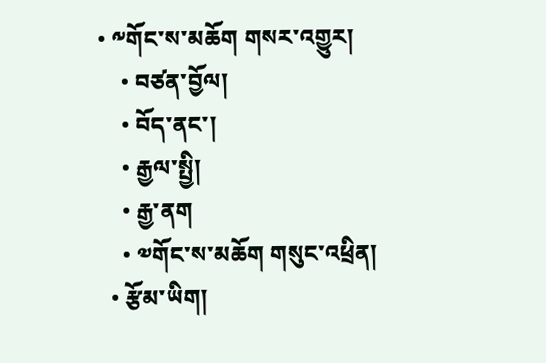• ༸གོང་ས་མཆོག གསར་འགྱུར།
    • བཙན་བྱོལ།
    • བོད་ནང་།
    • རྒྱལ་སྤྱི།
    • རྒྱ་ནག
    • ༧གོང་ས་མཆོག གསུང་འཕྲིན།
  • རྩོམ་ཡིག།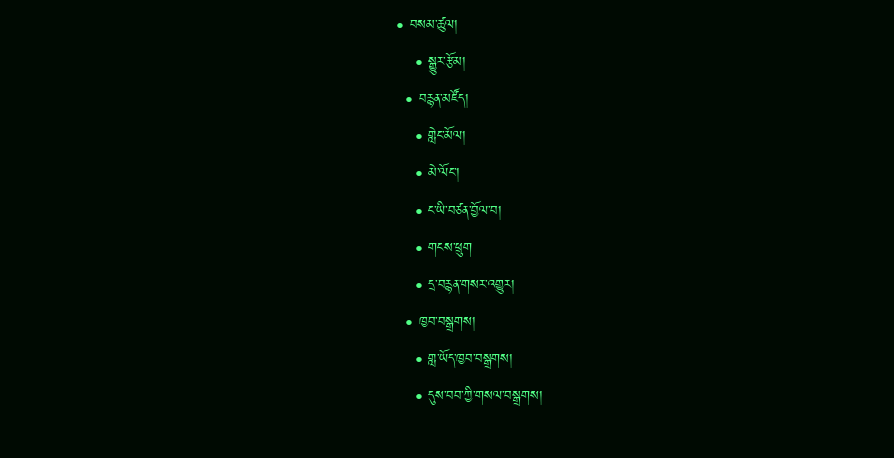• བསམ་ཚུལ།
    • སྒྱུར་རྩོམ།
  • བརྙན་མཛོད།
    • གླེང་མོལ།
    • མེ་ལོང་།
    • ང་ཡི་བཙན་བྱོལ་བ།
    • གངས་ཕྲུག
    • དྲ་བརྙན་གསར་འགྱུར།
  • ཁྱབ་བསྒྲགས།
    • གླ་ཡོད་ཁྱབ་བསྒྲགས།
    • དུས་བབ་ཀྱི་གསལ་བསྒྲགས།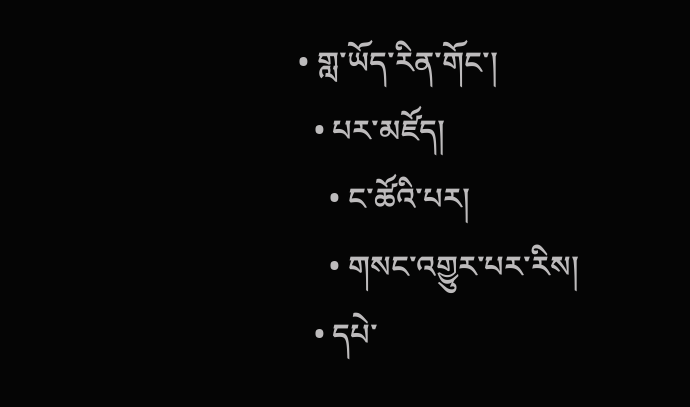• གླ་ཡོད་རིན་གོང་།
  • པར་མཛོད།
    • ང་ཚོའི་པར།
    • གསང་འགྱུར་པར་རིས།
  • དཔེ་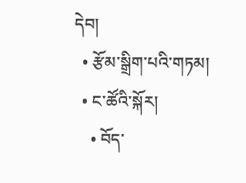དེབ།
  • རྩོམ་སྒྲིག་པའི་གཏམ།
  • ང་ཚོའི་སྐོར།
    • བོད་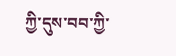ཀྱི་དུས་བབ་ཀྱི་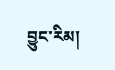བྱུང་རིམ།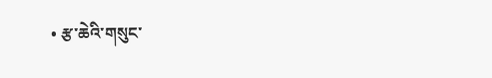• རྩ་ཆེའི་གསུང་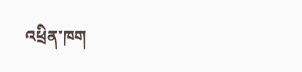འཕྲིན་ཁག